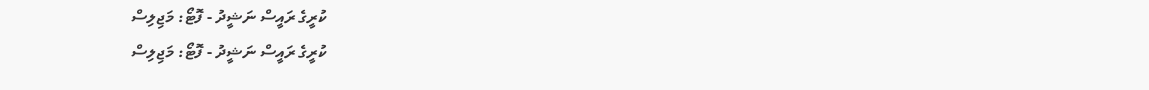ކުރީގެ ރައީސް ނަޝީދު - ފޮޓޯ: މަޖިލިސް
ކުރީގެ ރައީސް ނަޝީދު - ފޮޓޯ: މަޖިލިސް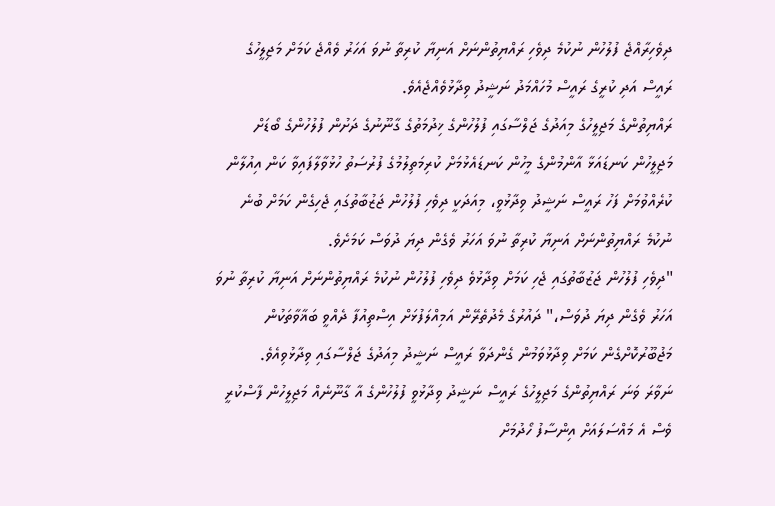ދިވެހިރާއްޖެ ފުލުހުން ނުކުމެ ދިވެހި ރައްޔިތުންނަށް އަނިޔާ ކުރިތާ ނުވަ އަހަރު ވެއްޖެ ކަމަށް މަޖިލީހުގެ ރައީސް އަދި ކުރީގެ ރައީސް މުހައްމަދު ނަޝީދު ވިދާޅުވެއްޖެއެވެ.
ރައްޔިތުންގެ މަޖިލީހުގެ މިއަދުގެ ޖަލްސާގައި ފުލުހުންގެ ޚިދުމަތުގެ ގާނޫނުގެ ދަށުން ފުލުހުންގެ ބޯޑަށް މަޖިލީހުން ކަނޑައަޅާ އާންމުންގެ މީހުން ކަނޑައެޅުމަށް ކުރިމަތިލުމުގެ ފުރުސަތު ހުޅުވާލާފައިވާ ކަން އިއުލާން ކުރެއްވުމަށް ފަހު ރައީސް ނަޝީދު ވިދާޅުވީ، މިއަދަކީ ދިވެހި ފުލުހުން ޖަޒުބާތުގައި ޖެހިގެން ކަމަށް ބުނެ ނުކުމެ ރައްޔިތުންނަށް އަނިޔާ ކުރިތާ ނުވަ އަހަރު ވެގެން ދިޔަ ދުވަސް ކަމަށެވެ.
"ދިވެހި ފުލުހުން ޖަޒުބާތުގައި ޖެހި ކަމަށް ވިދާޅުވެ ދިވެހި ފުލުހުން ނުކުމެ ރައްޔިތުންނަށް އަނިޔާ ކުރިތާ ނުވަ އަހަރު ވެގެން ދިޔަ ދުވަސް،" ދައުރުގެ މެދުތެރޭން އަމިއްލަފުޅަށް އިސްތިއުފާ ދެއްވީ ބަޣާވާތަކުން މަޖުބޫރުކޮށްގެން ކަމަށް ވިދާޅުވަމުން ގެންދަވާ ރައީސް ނަޝީދު މިއަދުގެ ޖަލްސާގައި ވިދާޅުވިއެވެ.
ނަވާރަ ވަނަ ރައްޔިތުންގެ މަޖިލީހުގެ ރައީސް ނަޝީދު ވިދާޅުވީ ފުލުހުންގެ އާ ގާނޫނެއް މަޖިލީހުން ފާސްކުރީ ވެސް އެ މައްސަލައަށް އިންސާފު ހޯދުމަށް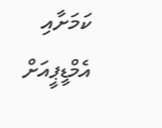ކަމަށާއި އެމްޑީޕީއަށް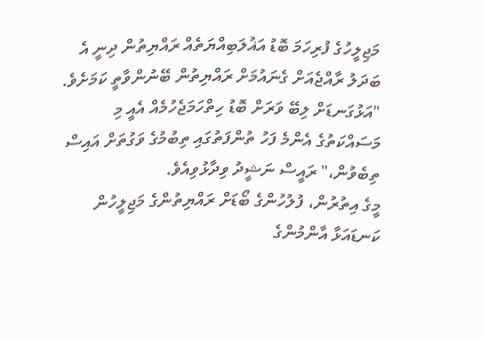މަޖިލީހުގެ ފުރިހަމަ ބޮޑު އަޣުލަބިއްޔަތެއް ރައްޔިތުން ދިނީ އެ ބަދަލު ރާއްޖެއަށް ގެނައުމަށް ރައްޔިތުން ބޭނުންވާތީ ކަމަށެވެ.
"އަޅުގަނޑަށް ލިބޭ ވަރަށް ބޮޑު ހިތްހަމަޖެހުމެއް އެއީ މި މަސައްކަތުގެ އެންމެ ފަހު ތުންފަތުގައި ތިބުމުގެ ވަގުތަށް އައިސް ތިބެވުން،" ރައީސް ނަޝީދު ވިދާޅުވިއެވެ.
މީގެ އިތުރުން، ފުލުހުންގެ ބޯޑަށް ރައްޔިތުންގެ މަޖިލީހުން ކަނޑައަޅާ އާންމުންގެ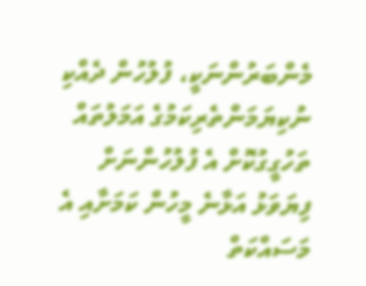މެންބަރުންނަކީ، ފުލުހުން ދެއްކި ނުކިޔަމަންތެރިކަމުގެ އަމަލުތައް ތަހުގީގުކޮށް އެ ފުލުހުންނަށް ފިޔަވަޅު އަޅާނެ މީހުން ކަމަށާއި އެ މަސައްކަތް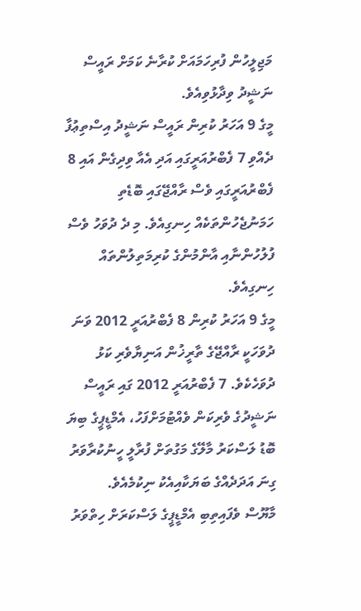މަޖިލީހުން ފުރިހަމައަށް ކުރާނެ ކަމަށް ރައީސް ނަޝީދު ވިދާޅުވިއެވެ.
މީގެ 9 އަހަރު ކުރިން ރައީސް ނަޝީދު އިސްތިޢުފާ ދެއްވި 7 ފެބްރުއަރީގައި އަދި އެއާ ވިދިގެން އައި 8 ފެބްރުއަރީގައި ވެސް ރާއްޖޭގައި ބޮޑެތި ހަމަނުޖެހުންތަކެއް ހިނގިއެވެ. މި ދެ ދުވަހު ވެސް ފުލުހުންނާއި އާންމުންގެ ކުރިމަތިލުންތައް ހިނގިއެވެ.
މީގެ 9 އަހަރު ކުރިން 8 ފެބްރުއަރީ 2012 ވަނަ ދުވަހަކީ ރާއްޖޭގެ ތާރީޚުން އަނިޔާވެރި ކަޅު ދުވަހެކެވެ. 7 ފެބްރުއަރީ 2012 ގައި ރައީސް ނަޝީދުގެ ވެރިކަން ވެއްޓުމަށްފަހު، އެމްޑީޕީގެ ބިޔަ ބޮޑު ލަސްކަރު މާލޭގެ މަގުތަށް ފުރާލީ ހީނުކުރާވަރު ގިނަ އަދަދެއްގެ ބަޔަކާއިއެކު ނިކުމެއެވެ.
މާޔޫސް ވެފައިތިބި އެމްޑީޕީގެ ލަސްކަރަށް ހިތްވަރު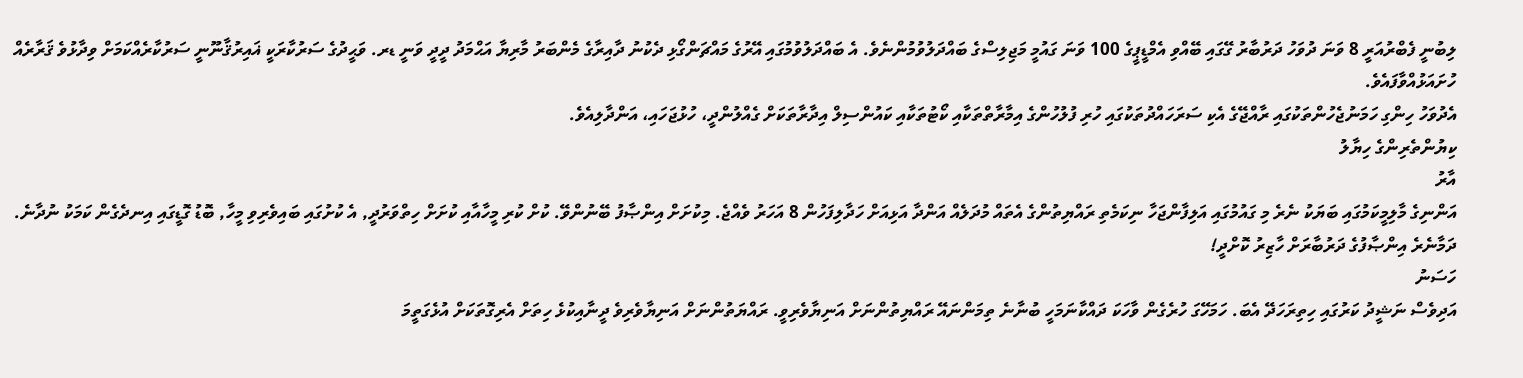ލިބުނީ ފެބްރުއަރީ 8 ވަނަ ދުވަހު ދަރުބާރު ގޭގައި ބޭއްވި އެމްޑީޕީގެ 100 ވަނަ ގައުމީ މަޖިލިސްގެ ބައްދަލުވުމުންނެވެ. އެ ބައްދަލުވުމުގައި އޭރުގެ މައްޗަންގޯޅި ދެކުނު ދާއިރާގެ މެންބަރު މާރިޔާ އަޙްމަދު ދީދީ ވަނީ ޑރ. ވަޙީދުގެ ސަރުކާރަކީ ޣައިރުޤާނޫނީ ސަރުކާރެއްކަމަށް ވިދާޅުވެ ޤަރާރެއް ހުށައަޅުއްވާފައެވެ.
އެދުވަހު ހިންގި ހަމަނުޖެހުންތަކުގައި ރާއްޖޭގެ އެކި ސަރަހައްދުތަކުގައި ހުރި ފުލުހުންގެ އިމާރާތްތަކާއި ކޯޓުތަކާއި ކައުންސިލް އިދާރާތަކަށް ގެއްލުންދީ، ހުޅުޖަހައި، އަންދާލިއެވެ.
ކިޔުންތެރިންގެ ހިޔާލު
އާރު
އަންނިގެ މާލިމީކަމުގައި ބަޔަކު ނެރެ މި ގައުމުގައި އަލިފާންޖަހާ ނިކަމެތި ރައްޔިތުންގެ އެތައް މުދަލެއް އަންދާ އަޅިއަށް ހަދާލިފަހުން 8 އަހަރު ވެއްޖެ. މިކުށަށް އިންޞާފު ބޭނުންވޭ. ކުށް ކުރި މީހާއާއި ކުށަށް ހިތްވަރުދީ, އެ ކުށުގައި ބައިވެރިވި މީހާ, ބޮޑު ގޮޑީގައި އިނދެގެން ކަމަކު ނުދާނެ. ދަމާނެރެ އިންޞާފުގެ ދަރުބާރަށް ހާޒިރު ކޮށްދީ!
ހަސަނު
އަދިވެސް ނަޝީދު ކަރުގައި ހިތިރަހަދޭ އެބަ. ހަމަހޭގަ ހުރެގެން ވާހަކަ ދައްކާނަމަހީ ބުނާނެ ތިމަންނައޭ ރައްޔިތުންނަށް އަނިޔާވެރިވީ. ރައްޔަތުންނަށް އަނިޔާވެރިވެ ދީނާއިކުޅެ ހިތަށް އެރިގޮތަކަށް އުޅެގަތީމަ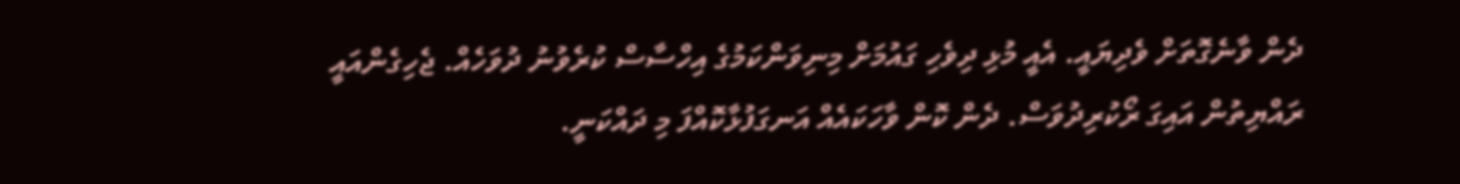ދެން ވާނެގޮތަށް ވެދިޔައީ. އެއީ މުޅި ދިވެހި ގައުމަށް މިނިވަންކަމުގެ އިހްސާސް ކުރެވުނު ދުވަހެއް. ޖެހިގެންއައީ ރައްޔިތުން އައިގަ ރޯކުރިދުވަސް. ދެން ކޮން ވާހަކައެއް އަނގަފުޅާކޮއްފަ މި ދައްކަނީ.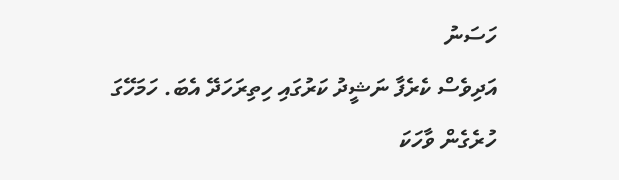ހަސަނު
އަދިވެސް ކެރެފާ ނަޝީދު ކަރުގައި ހިތިރަހަދޭ އެބަ. ހަމަހޭގަ ހުރެގެން ވާހަކަ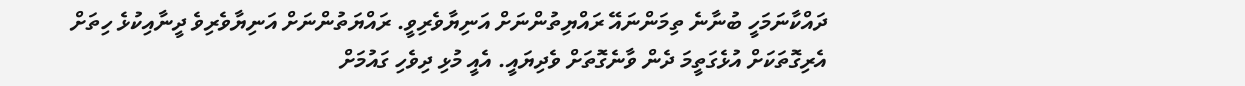ދައްކާނަމަހީ ބުނާނެ ތިމަންނައޭ ރައްޔިތުންނަށް އަނިޔާވެރިވީ. ރައްޔަތުންނަށް އަނިޔާވެރިވެ ދީނާއިކުޅެ ހިތަށް އެރިގޮތަކަށް އުޅެގަތީމަ ދެން ވާނެގޮތަށް ވެދިޔައީ. އެއީ މުޅި ދިވެހި ގައުމަށް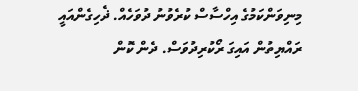މިނިވަންކަމުގެ އިހްސާސް ކުރެވުނު ދުވަހެއް. ޛެހިގެންއައީ ރައްޔިތުން އައިގަ ރޯކުރިދުވަސް. ދެން ކޮން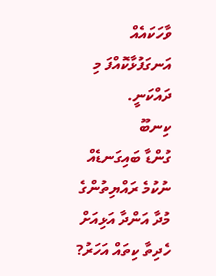ވާހަކައެއް އަނގަފުޅާކޮއްފަ މި ދައްކަނީ.
ކިނބޫ
ގުންޑާ ބައިގަނޑެއް ނުކުމެ ރައްޔިތުންގެ މުދާ އަންދާ އަޅިއަށް ހެދިތާ ކިތައް އަހަރު?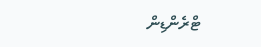ޓްރެންޑިން